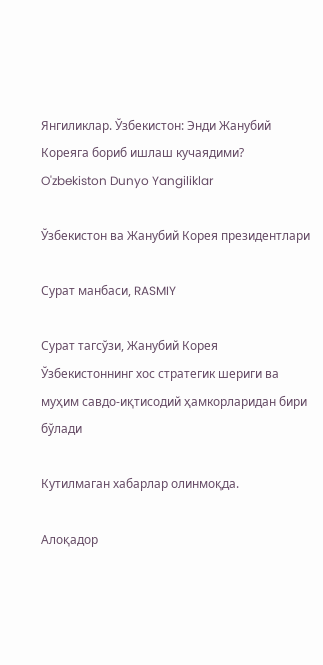Янгиликлар. Ўзбекистон: Энди Жанубий Кореяга бориб ишлаш кучаядими? O'zbekiston Dunyo Yangiliklar

Ўзбекистон ва Жанубий Корея президентлари

Сурат манбаси, RASMIY

Сурат тагсўзи, Жанубий Корея Ўзбекистоннинг хос стратегик шериги ва муҳим савдо-иқтисодий ҳамкорларидан бири бўлади

Кутилмаган хабарлар олинмоқда.

Алоқадор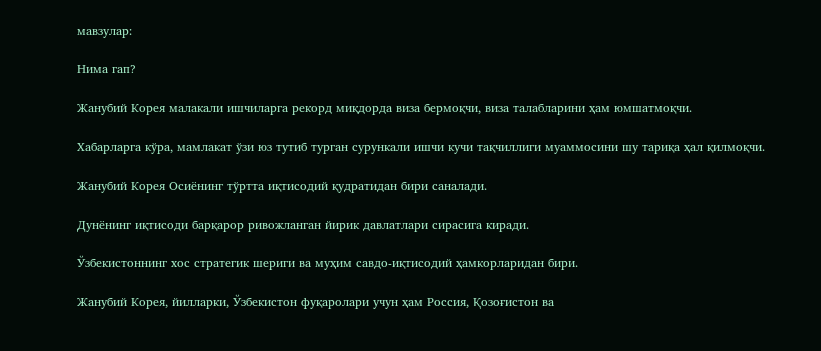мавзулар:

Нима гап?

Жанубий Корея малакали ишчиларга рекорд миқдорда виза бермоқчи, виза талабларини ҳам юмшатмоқчи.

Хабарларга кўра, мамлакат ўзи юз тутиб турган сурункали ишчи кучи тақчиллиги муаммосини шу тариқа ҳал қилмоқчи.

Жанубий Корея Осиёнинг тўртта иқтисодий қудратидан бири саналади.

Дунёнинг иқтисоди барқарор ривожланган йирик давлатлари сирасига киради.

Ўзбекистоннинг хос стратегик шериги ва муҳим савдо-иқтисодий ҳамкорларидан бири.

Жанубий Корея, йилларки, Ўзбекистон фуқаролари учун ҳам Россия, Қозоғистон ва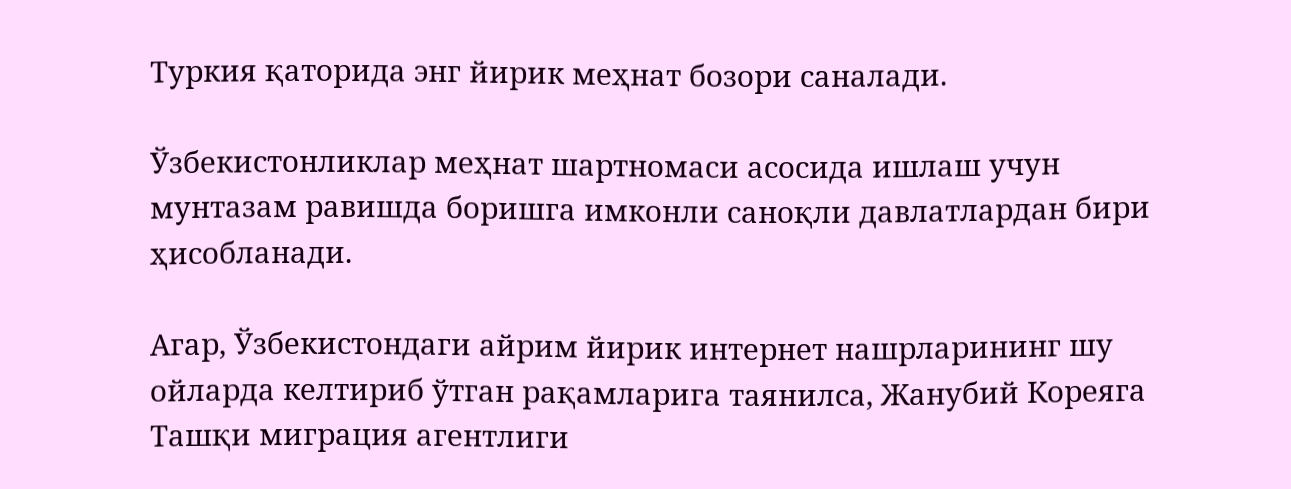Туркия қаторида энг йирик меҳнат бозори саналади.

Ўзбекистонликлар меҳнат шартномаси асосида ишлаш учун мунтазам равишда боришга имконли саноқли давлатлардан бири ҳисобланади.

Агар, Ўзбекистондаги айрим йирик интернет нашрларининг шу ойларда келтириб ўтган рақамларига таянилса, Жанубий Кореяга Ташқи миграция агентлиги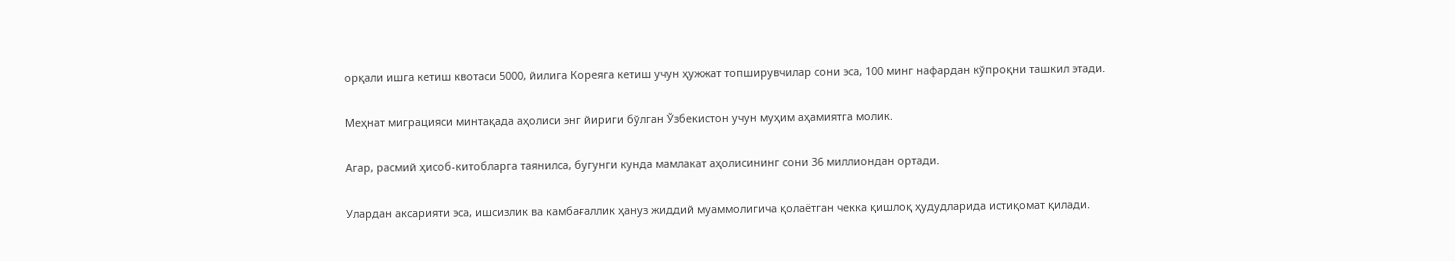орқали ишга кетиш квотаси 5000, йилига Кореяга кетиш учун ҳужжат топширувчилар сони эса, 100 минг нафардан кўпроқни ташкил этади.

Меҳнат миграцияси минтақада аҳолиси энг йириги бўлган Ўзбекистон учун муҳим аҳамиятга молик.

Агар, расмий ҳисоб-китобларга таянилса, бугунги кунда мамлакат аҳолисининг сони 36 миллиондан ортади.

Улардан аксарияти эса, ишсизлик ва камбағаллик ҳануз жиддий муаммолигича қолаётган чекка қишлоқ ҳудудларида истиқомат қилади.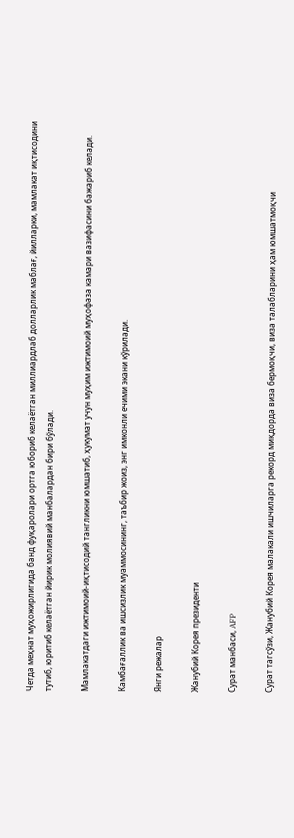Четда меҳнат муҳожирлигида банд фуқаролари ортга юбориб келаётган миллиардлаб долларлик маблағ, йилларки, мамлакат иқтисодини тутиб, юритиб келаётган йирик молиявий манбалардан бири бўлади.

Мамлакатдаги ижтимоий-иқтисодий тангликни юмшатиб, ҳукумат учун муҳим ижтимоий муҳофаза камари вазифасини бажариб келади.

Камбағаллик ва ишсизлик муаммосининг, таъбир жоиз, энг имконли ечими экани кўрилади.

Янги режалар

Жанубий Корея президенти

Сурат манбаси, AFP

Сурат тагсўзи, Жанубий Корея малакали ишчиларга рекорд миқдорда виза бермоқчи, виза талабларини ҳам юмшатмоқчи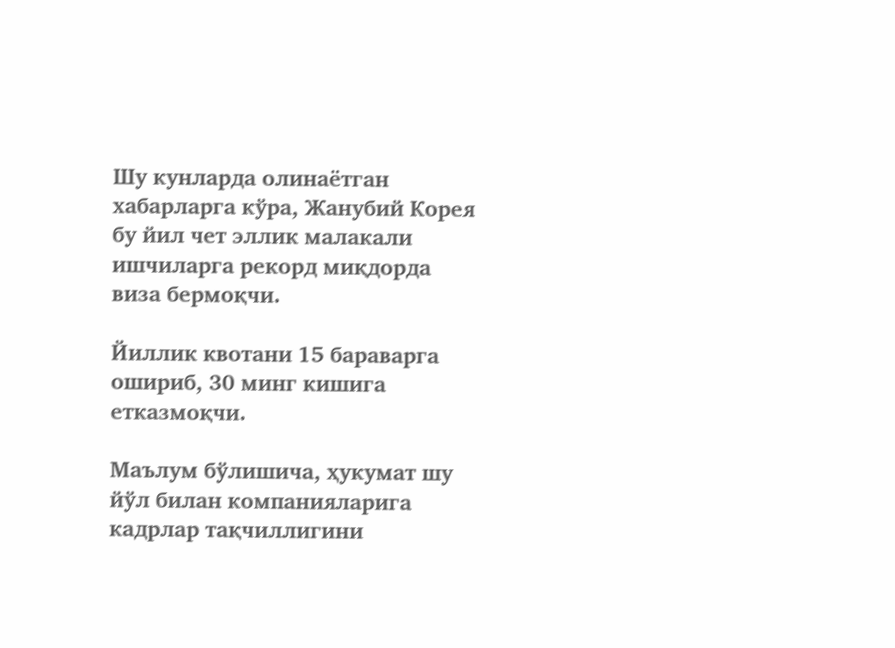Шу кунларда олинаётган хабарларга кўра, Жанубий Корея бу йил чет эллик малакали ишчиларга рекорд миқдорда виза бермоқчи.

Йиллик квотани 15 бараварга ошириб, 30 минг кишига етказмоқчи.

Маълум бўлишича, ҳукумат шу йўл билан компанияларига кадрлар тақчиллигини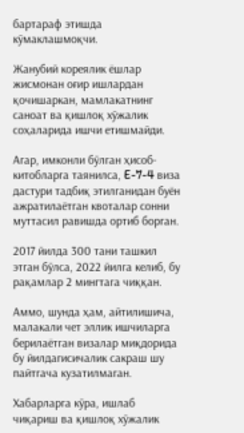бартараф этишда кўмаклашмоқчи.

Жанубий кореялик ёшлар жисмонан оғир ишлардан қочишаркан, мамлакатнинг саноат ва қишлоқ хўжалик соҳаларида ишчи етишмайди.

Агар, имконли бўлган ҳисоб-китобларга таянилса, E-7-4 виза дастури тадбиқ этилганидан буён ажратилаётган квоталар сонни муттасил равишда ортиб борган.

2017 йилда 300 тани ташкил этган бўлса, 2022 йилга келиб, бу рақамлар 2 мингтага чиққан.

Аммо, шунда ҳам, айтилишича, малакали чет эллик ишчиларга берилаётган визалар миқдорида бу йилдагисичалик сакраш шу пайтгача кузатилмаган.

Хабарларга кўра, ишлаб чиқариш ва қишлоқ хўжалик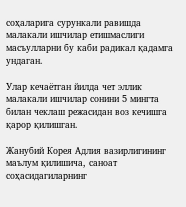соҳаларига сурункали равишда малакали ишчилар етишмаслиги масъулларни бу каби радикал қадамга ундаган.

Улар кечаётган йилда чет эллик малакали ишчилар сонини 5 мингта билан чеклаш режасидан воз кечишга қарор қилишган.

Жанубий Корея Адлия вазирлигининг маълум қилишича, саноат соҳасидагиларнинг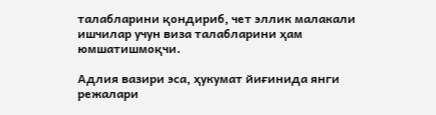талабларини қондириб, чет эллик малакали ишчилар учун виза талабларини ҳам юмшатишмоқчи.

Адлия вазири эса, ҳукумат йиғинида янги режалари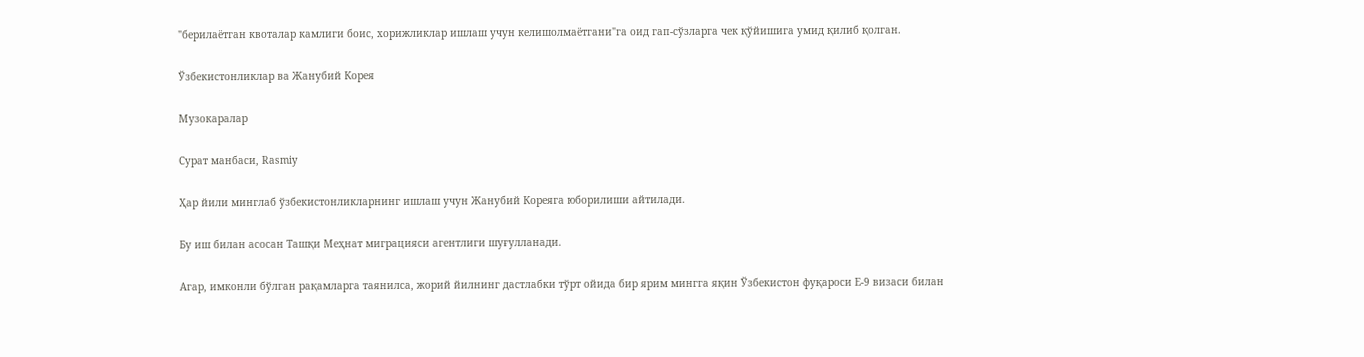"берилаётган квоталар камлиги боис, хорижликлар ишлаш учун келишолмаётгани"га оид гап-сўзларга чек қўйишига умид қилиб қолган.

Ўзбекистонликлар ва Жанубий Корея

Музокаралар

Сурат манбаси, Rasmiy

Ҳар йили минглаб ўзбекистонликларнинг ишлаш учун Жанубий Кореяга юборилиши айтилади.

Бу иш билан асосан Ташқи Меҳнат миграцияси агентлиги шуғулланади.

Агар, имконли бўлган рақамларга таянилса, жорий йилнинг дастлабки тўрт ойида бир ярим мингга яқин Ўзбекистон фуқароси E-9 визаси билан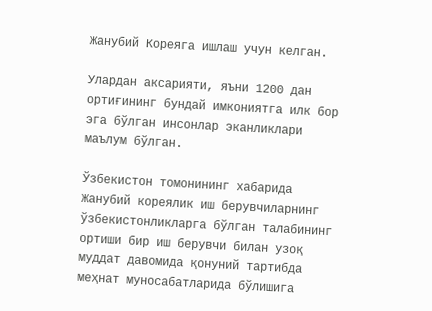Жанубий Кореяга ишлаш учун келган.

Улардан аксарияти, яъни 1200 дан ортиғининг бундай имкониятга илк бор эга бўлган инсонлар эканликлари маълум бўлган.

Ўзбекистон томонининг хабарида Жанубий кореялик иш берувчиларнинг ўзбекистонликларга бўлган талабининг ортиши бир иш берувчи билан узоқ муддат давомида қонуний тартибда меҳнат муносабатларида бўлишига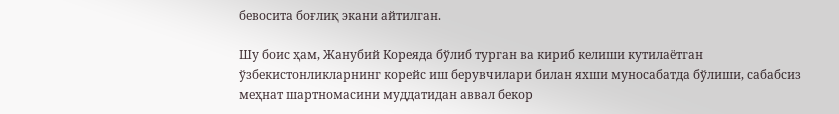бевосита боғлиқ экани айтилган.

Шу боис ҳам, Жанубий Кореяда бўлиб турган ва кириб келиши кутилаётган ўзбекистонликларнинг корейс иш берувчилари билан яхши муносабатда бўлиши, сабабсиз меҳнат шартномасини муддатидан аввал бекор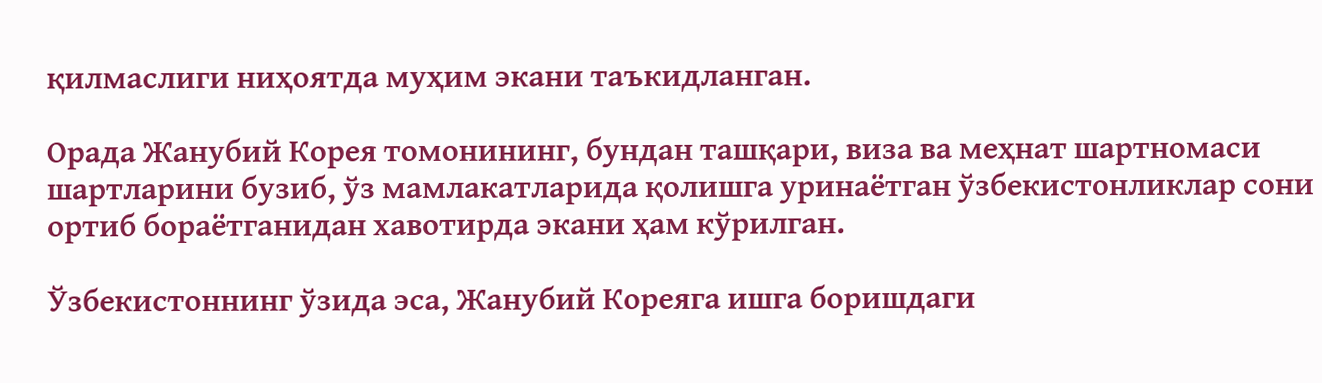қилмаслиги ниҳоятда муҳим экани таъкидланган.

Орада Жанубий Корея томонининг, бундан ташқари, виза ва меҳнат шартномаси шартларини бузиб, ўз мамлакатларида қолишга уринаётган ўзбекистонликлар сони ортиб бораётганидан хавотирда экани ҳам кўрилган.

Ўзбекистоннинг ўзида эса, Жанубий Кореяга ишга боришдаги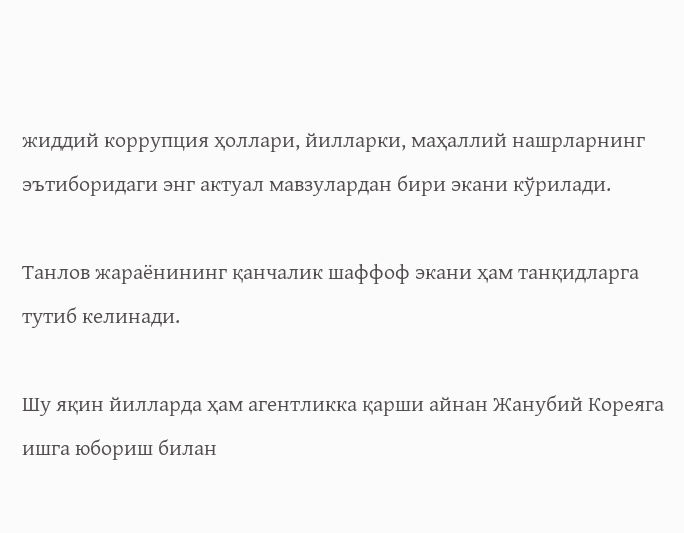жиддий коррупция ҳоллари, йилларки, маҳаллий нашрларнинг эътиборидаги энг актуал мавзулардан бири экани кўрилади.

Танлов жараёнининг қанчалик шаффоф экани ҳам танқидларга тутиб келинади.

Шу яқин йилларда ҳам агентликка қарши айнан Жанубий Кореяга ишга юбориш билан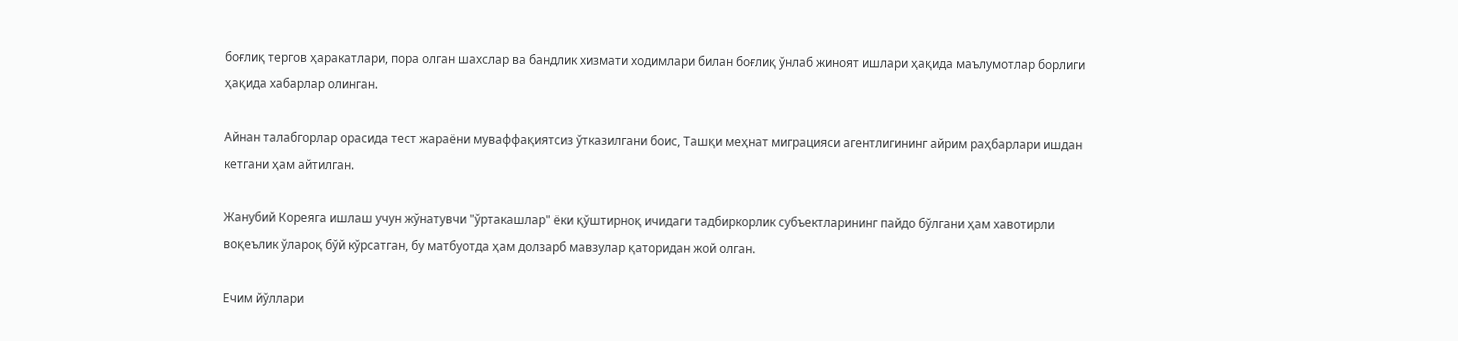боғлиқ тергов ҳаракатлари, пора олган шахслар ва бандлик хизмати ходимлари билан боғлиқ ўнлаб жиноят ишлари ҳақида маълумотлар борлиги ҳақида хабарлар олинган.

Айнан талабгорлар орасида тест жараёни муваффақиятсиз ўтказилгани боис, Ташқи меҳнат миграцияси агентлигининг айрим раҳбарлари ишдан кетгани ҳам айтилган.

Жанубий Кореяга ишлаш учун жўнатувчи "ўртакашлар" ёки қўштирноқ ичидаги тадбиркорлик субъектларининг пайдо бўлгани ҳам хавотирли воқеълик ўлароқ бўй кўрсатган, бу матбуотда ҳам долзарб мавзулар қаторидан жой олган.

Ечим йўллари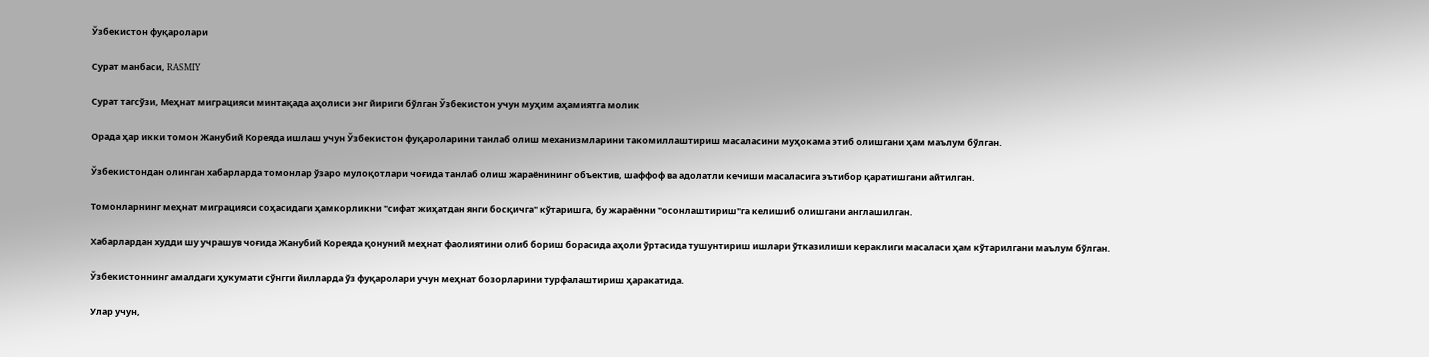Ўзбекистон фуқаролари

Сурат манбаси, RASMIY

Сурат тагсўзи, Меҳнат миграцияси минтақада аҳолиси энг йириги бўлган Ўзбекистон учун муҳим аҳамиятга молик

Орада ҳар икки томон Жанубий Кореяда ишлаш учун Ўзбекистон фуқароларини танлаб олиш механизмларини такомиллаштириш масаласини муҳокама этиб олишгани ҳам маълум бўлган.

Ўзбекистондан олинган хабарларда томонлар ўзаро мулоқотлари чоғида танлаб олиш жараёнининг объектив, шаффоф ва адолатли кечиши масаласига эътибор қаратишгани айтилган.

Томонларнинг меҳнат миграцияси соҳасидаги ҳамкорликни "сифат жиҳатдан янги босқичга" кўтаришга, бу жараённи "осонлаштириш"га келишиб олишгани англашилган.

Хабарлардан худди шу учрашув чоғида Жанубий Кореяда қонуний меҳнат фаолиятини олиб бориш борасида аҳоли ўртасида тушунтириш ишлари ўтказилиши кераклиги масаласи ҳам кўтарилгани маълум бўлган.

Ўзбекистоннинг амалдаги ҳукумати сўнгги йилларда ўз фуқаролари учун меҳнат бозорларини турфалаштириш ҳаракатида.

Улар учун,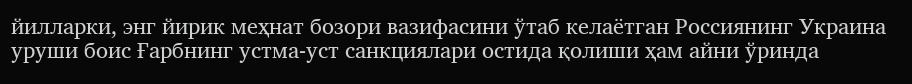йилларки, энг йирик меҳнат бозори вазифасини ўтаб келаётган Россиянинг Украина уруши боис Ғарбнинг устма-уст санкциялари остида қолиши ҳам айни ўринда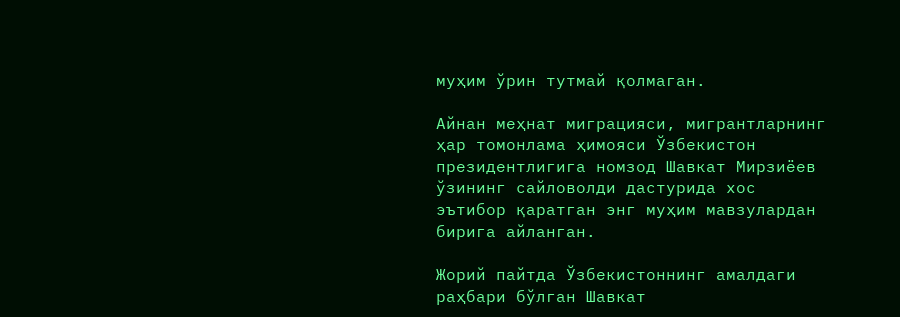муҳим ўрин тутмай қолмаган.

Айнан меҳнат миграцияси, мигрантларнинг ҳар томонлама ҳимояси Ўзбекистон президентлигига номзод Шавкат Мирзиёев ўзининг сайловолди дастурида хос эътибор қаратган энг муҳим мавзулардан бирига айланган.

Жорий пайтда Ўзбекистоннинг амалдаги раҳбари бўлган Шавкат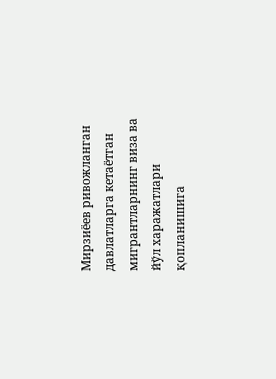Мирзиёев ривожланган давлатларга кетаётган мигрантларнинг виза ва йўл харажатлари қопланишига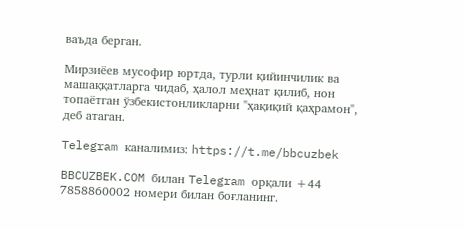ваъда берган.

Мирзиёев мусофир юртда, турли қийинчилик ва машаққатларга чидаб, ҳалол меҳнат қилиб, нон топаётган ўзбекистонликларни "ҳақиқий қаҳрамон", деб атаган.

Telegram каналимиз: https://t.me/bbcuzbek

BBCUZBEK.COM билан Telegram орқали +44 7858860002 номери билан боғланинг.